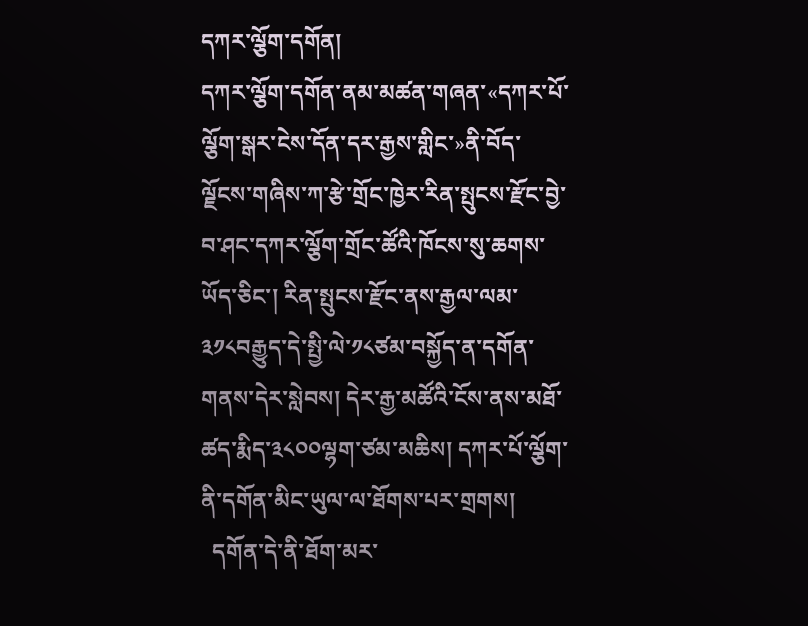དཀར་ལྕོག་དགོན།
དཀར་ལྕོག་དགོན་ནམ་མཚན་གཞན་«དཀར་པོ་ལྕོག་སྒར་ངེས་དོན་དར་རྒྱས་གླིང་»ནི་བོད་ལྗོངས་གཞིས་ཀ་རྩེ་གྲོང་ཁྱེར་རིན་སྤུངས་རྫོང་བྱེ་བ་ཤང་དཀར་ལྕོག་གྲོང་ཚོའི་ཁོངས་སུ་ཆགས་ཡོད་ཅིང་། རིན་སྤུངས་རྫོང་ནས་རྒྱལ་ལམ་༣༡༨བརྒྱུད་དེ་སྤྱི་ལེ་༡༨ཙམ་བསྐྱོད་ན་དགོན་གནས་དེར་སླེབས། དེར་རྒྱ་མཚོའི་ངོས་ནས་མཐོ་ཚད་རྨིད་༣༨༠༠ལྷག་ཙམ་མཆིས། དཀར་པོ་ལྕོག་ནི་དགོན་མིང་ཡུལ་ལ་ཐོགས་པར་གྲགས།
  དགོན་དེ་ནི་ཐོག་མར་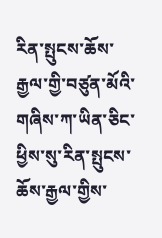རིན་སྤུངས་ཆོས་རྒྱལ་གྱི་བཙུན་མོའི་གཞིས་ཀ་ཡིན་ཅིང་ཕྱིས་སུ་རིན་སྤུངས་ཆོས་རྒྱལ་གྱིས་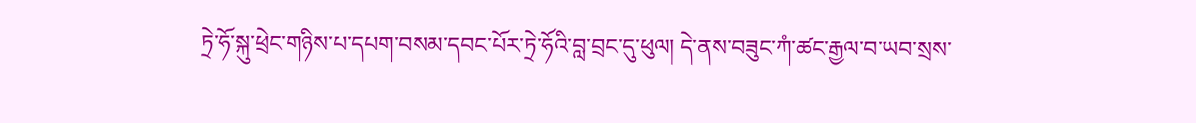ཏྲེ་ཧོ་སྐུ་ཕྲེང་གཉིས་པ་དཔག་བསམ་དབང་པོར་ཏྲེ་ཧོའི་བླ་བྲང་དུ་ཕུལ། དེ་ནས་བཟུང་ཀཾ་ཚང་རྒྱལ་བ་ཡབ་སྲས་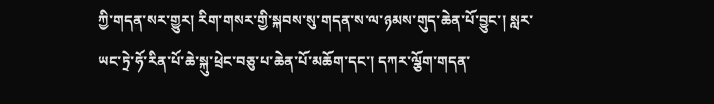ཀྱི་གདན་སར་གྱུར། རིག་གསར་གྱི་སྐབས་སུ་གདན་ས་ལ་ཉམས་གུད་ཆེན་པོ་བྱུང་། སླར་ཡང་ཏྲེ་ཧོ་རིན་པོ་ཆེ་སྐུ་ཕྲེང་བཅུ་པ་ཆེན་པོ་མཆོག་དང་། དཀར་ལྕོག་གདན་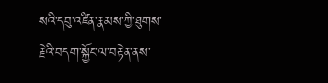སའི་དབུ་འཛིན་རྣམས་ཀྱི་ཐུགས་རྗེའི་བདག་སྐྱོང་ལ་བརྟེན་ནས་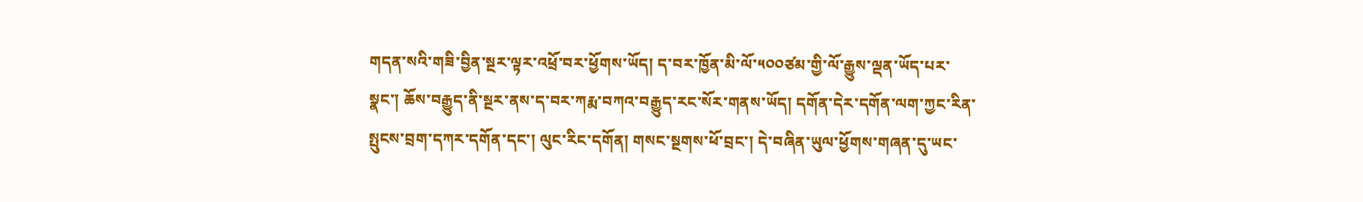གདན་སའི་གཟི་བྱིན་སྔར་ལྟར་འཕྲོ་བར་ཕྱོགས་ཡོད། ད་བར་ཁྱོན་མི་ལོ་༥༠༠ཙམ་གྱི་ལོ་རྒྱུས་ལྡན་ཡོད་པར་སྣང་། ཆོས་བརྒྱུད་ནི་སྔར་ནས་ད་བར་ཀརྨ་བཀའ་བརྒྱུད་རང་སོར་གནས་ཡོད། དགོན་དེར་དགོན་ལག་ཀྱང་རིན་སྤུངས་བྲག་དཀར་དགོན་དང་། ལུང་རིང་དགོན། གསང་སྔགས་ཕོ་བྲང་། དེ་བཞིན་ཡུལ་ཕྱོགས་གཞན་དུ་ཡང་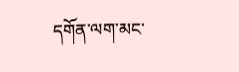དགོན་ལག་མང་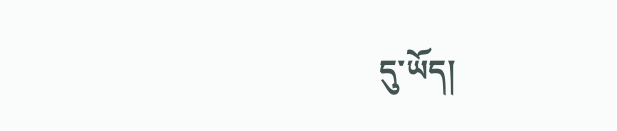དུ་ཡོད།